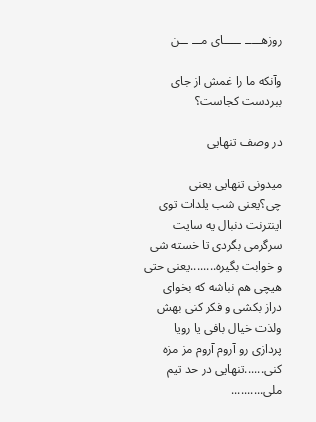روزهـــــ ـــــای مـــ ــن

وآنکه ما را غمش از جای ببردست کجاست؟

در وصف تنهایی

میدونی تنهایی یعنی چی؟یعنی شب یلدات توی اینترنت دنبال یه سایت سرگرمی بگردی تا خسته شی و خوابت بگیره........یعنی حتی هیچی هم نباشه که بخوای دراز بکشی و فکر کنی بهش ولذت خیال بافی یا رویا پردازی رو آروم آروم مز مزه کنی......تنهایی در حد تیم ملی..........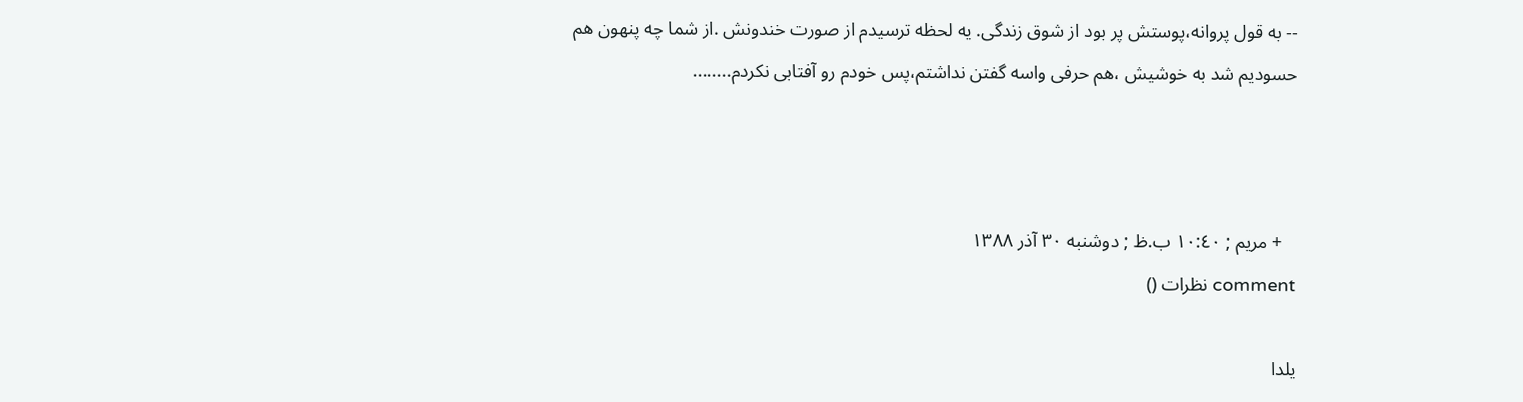-- به قول پروانه،پوستش پر بود از شوق زندگی. یه لحظه ترسیدم از صورت خندونش .از شما چه پنهون هم حسودیم شد به خوشیش ،هم حرفی واسه گفتن نداشتم،پس خودم رو آفتابی نکردم........



   + مریم ; ۱٠:٤٠ ب.ظ ; دوشنبه ۳٠ آذر ۱۳۸۸
comment نظرات ()

یلدا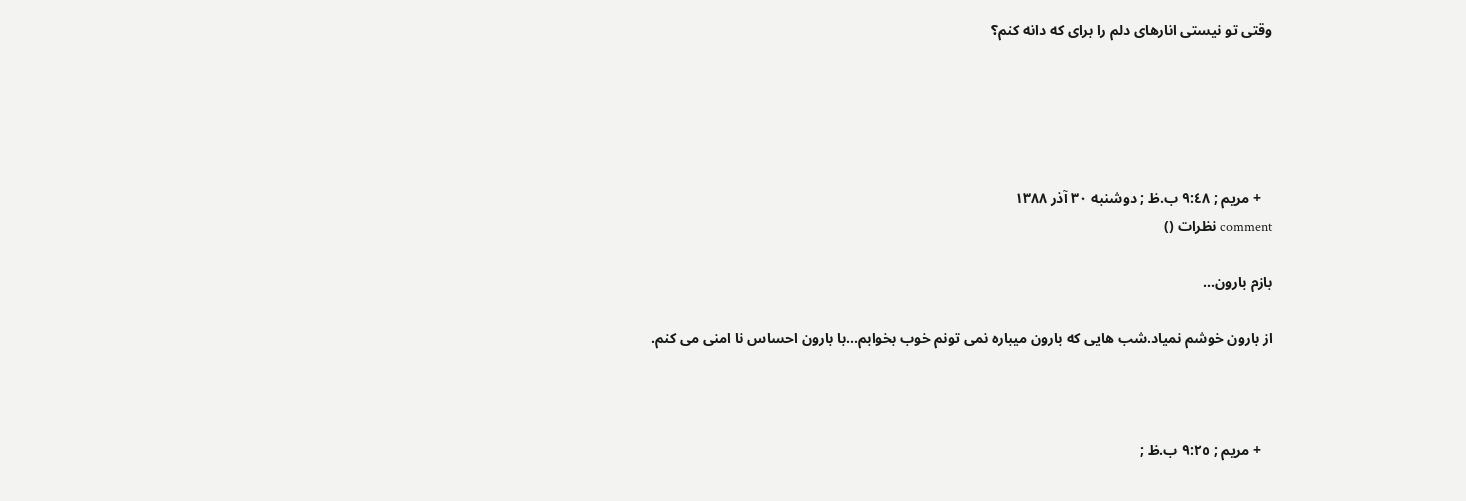وقتی تو نیستی انارهای دلم را برای که دانه کنم؟





   + مریم ; ٩:٤۸ ب.ظ ; دوشنبه ۳٠ آذر ۱۳۸۸
comment نظرات ()

بازم بارون...

از بارون خوشم نمیاد.شب هایی که بارون میباره نمی تونم خوب بخوابم...با بارون احساس نا امنی می کنم.



   + مریم ; ٩:٢٥ ب.ظ ;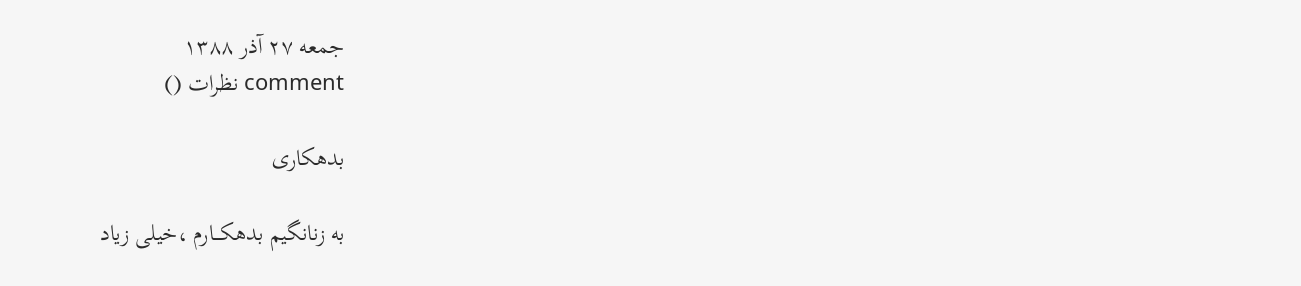جمعه ٢٧ آذر ۱۳۸۸
comment نظرات ()

بدهکاری

به زنانگیم بدهکـــارم ،خیلی زیاد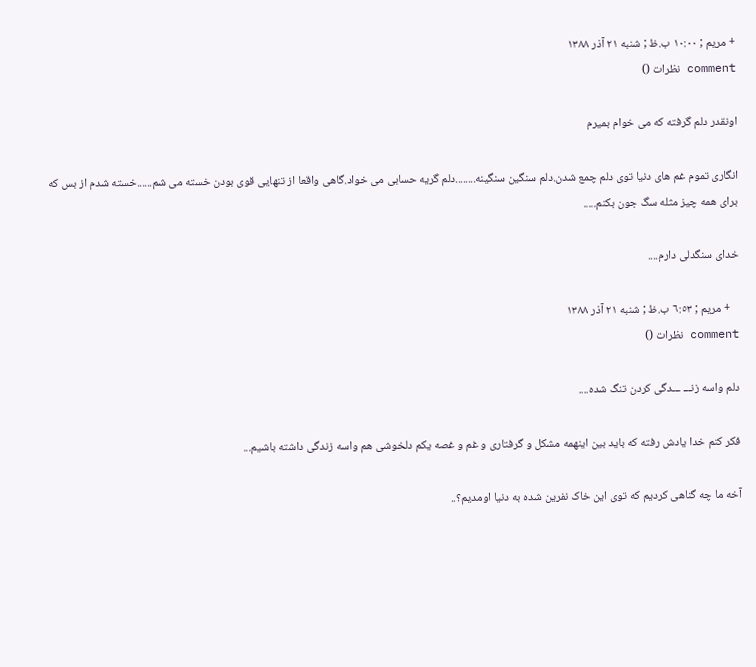+ مریم ; ۱٠:٠٠ ب.ظ ; شنبه ٢۱ آذر ۱۳۸۸
comment نظرات ()

اونقدر دلم گرفته که می خوام بمیرم

انگاری تموم غم های دنیا توی دلم چمع شدن.دلم سنگین سنگینه........دلم گریه حسابی می خواد.گاهی واقعا از تنهایی قوی بودن خسته می شم......خسته شدم از بس که برای همه چیز مثله سگ جون بکنم.....

خدای سنگدلی دارم....

   + مریم ; ٦:٥۳ ب.ظ ; شنبه ٢۱ آذر ۱۳۸۸
comment نظرات ()

دلم واسه زنـــ ـــدگی کردن تنگ شده....

فکر کنم خدا یادش رفته که باید بین اینهمه مشکل و گرفتاری و غم و غصه یکم دلخوشی هم واسه زندگی داشته باشیم...

آخه ما چه گناهی کردیم که توی این خاک نفرین شده به دنیا اومدیم؟..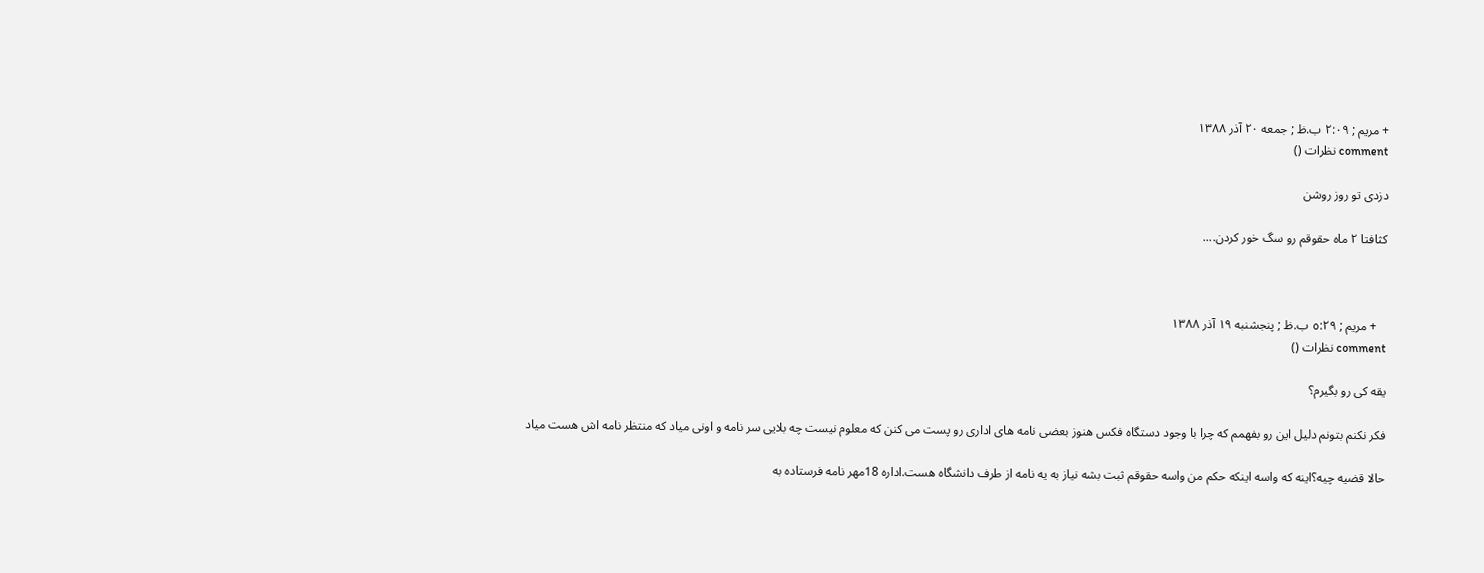+ مریم ; ٢:٠٩ ب.ظ ; جمعه ٢٠ آذر ۱۳۸۸
comment نظرات ()

دزدی تو روز روشن

کثافتا ٢ ماه حقوقم رو سگ خور کردن....



   + مریم ; ٥:٢٩ ب.ظ ; پنجشنبه ۱٩ آذر ۱۳۸۸
comment نظرات ()

یقه کی رو بگیرم؟

فکر نکنم بتونم دلیل این رو بفهمم که چرا با وجود دستگاه فکس هنوز بعضی نامه های اداری رو پست می کنن که معلوم نیست چه بلایی سر نامه و اونی میاد که منتظر نامه اش هست میاد

حالا قضیه چیه؟اینه که واسه اینکه حکم من واسه حقوقم ثبت بشه نیاز به یه نامه از طرف دانشگاه هست.اداره 18مهر نامه فرستاده به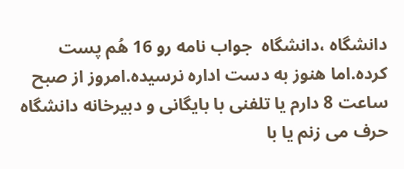دانشگاه ،دانشگاه  جواب نامه رو 16 هُم پست کرده.اما هنوز به دست اداره نرسیده.امروز از صبح ساعت 8 دارم یا تلفنی با بایگانی و دبیرخانه دانشگاه حرف می زنم یا با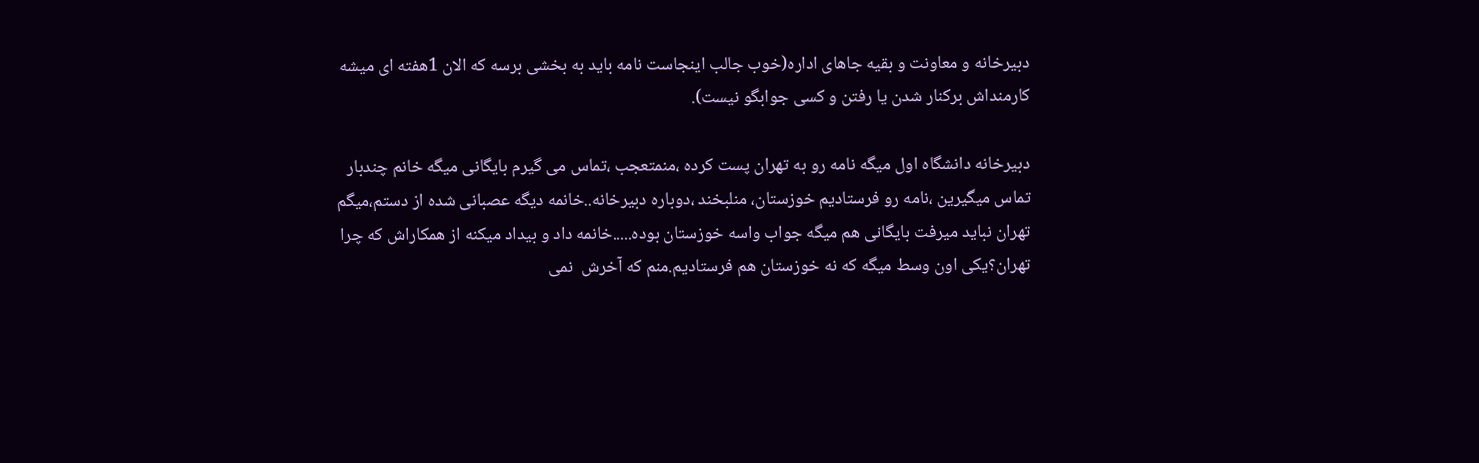دبیرخانه و معاونت و بقیه جاهای اداره(خوب جالب اینجاست نامه باید به بخشی برسه که الان 1هفته ای میشه کارمنداش برکنار شدن یا رفتن و کسی جوابگو نیست).

دبیرخانه دانشگاه اول میگه نامه رو به تهران پست کرده ،منمتعجب ،تماس می گیرم بایگانی میگه خانم چندبار تماس میگیرین ،نامه رو فرستادیم خوزستان، منلبخند ،دوباره دبیرخانه..خانمه دیگه عصبانی شده از دستم،میگم تهران نباید میرفت بایگانی هم میگه جواب واسه خوزستان بوده.....خانمه داد و بیداد میکنه از همکاراش که چرا تهران؟یکی اون وسط میگه که نه خوزستان هم فرستادیم.منم که آخرش  نمی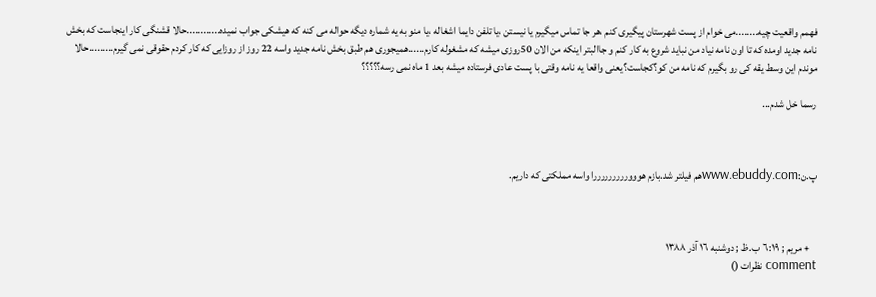فهمم واقعیت چیه........می خوام از پست شهرستان پیگیری کنم ،هر جا تماس میگیرم یا نیستن ،یا تلفن دایما اشغاله ،یا منو به یه شماره دیگه حواله می کنه که هیشکی جواب نمیده............حالا قشنگی کار اینجاست که بخش نامه جدید اومده که تا اون نامه نیاد من نباید شروع به کار کنم و جاالبتر اینکه من الان 50روزی میشه که مشغوله کارم......همیجوری هم طبق بخش نامه جدید واسه 22 روز از روزایی که کار کردم حقوقی نمی گیرم.........حالا موندم این وسط یقه کی رو بگیرم که نامه من کو؟کجاست؟یعنی واقعا یه نامه وقتی با پست عادی فرستاده میشه بعد 1 ماه نمی رسه؟؟؟؟؟

رسما خل شدم...



پ.ن:www.ebuddy.comهم فیلتر شد.بازم هووورررررررررا واسه مملکتی که داریم.



   + مریم ; ٦:۱٩ ب.ظ ; دوشنبه ۱٦ آذر ۱۳۸۸
comment نظرات ()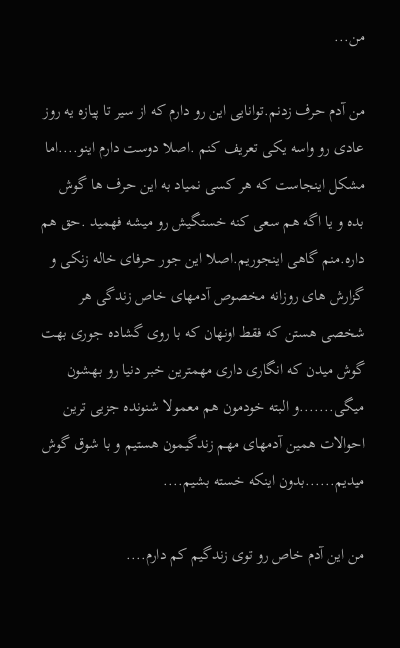من...

من آدم حرف زدنم.توانایی این رو دارم که از سیر تا پیازه یه روز عادی رو واسه یکی تعریف کنم .اصلا دوست دارم اینو....اما مشکل اینجاست که هر کسی نمیاد به این حرف ها گوش بده و یا اگه هم سعی کنه خستگیش رو میشه فهمید .حق هم داره.منم گاهی اینجوریم.اصلا این جور حرفای خاله زنکی و گزارش های روزانه مخصوص آدمهای خاص زندگی هر شخصی هستن که فقط اونهان که با روی گشاده جوری بهت گوش میدن که انگاری داری مهمترین خبر دنیا رو بهشون میگی.......و البته خودمون هم معمولا شنونده جزیی ترین احوالات همین آدمهای مهم زندگیمون هستیم و با شوق گوش میدیم......بدون اینکه خسته بشیم....

من این آدم خاص رو توی زندگیم کم دارم....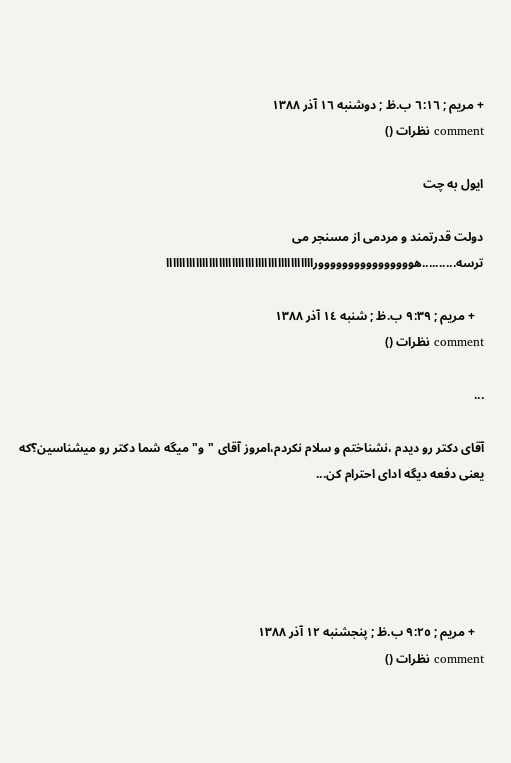+ مریم ; ٦:۱٦ ب.ظ ; دوشنبه ۱٦ آذر ۱۳۸۸
comment نظرات ()

ایول به چت

دولت قدرتمند و مردمی از مسنجر می ترسه..........هوووووووووووووووورااااااااااااااااااااااااااااااااااااااااااااا

   + مریم ; ٩:۳٩ ب.ظ ; شنبه ۱٤ آذر ۱۳۸۸
comment نظرات ()

...

آقای دکتر رو دیدم ،نشناختم و سلام نکردم،امروز آقای "و"میگه شما دکتر رو میشناسین؟که یعنی دفعه دیگه ادای احترام کن...





   + مریم ; ٩:٢٥ ب.ظ ; پنجشنبه ۱٢ آذر ۱۳۸۸
comment نظرات ()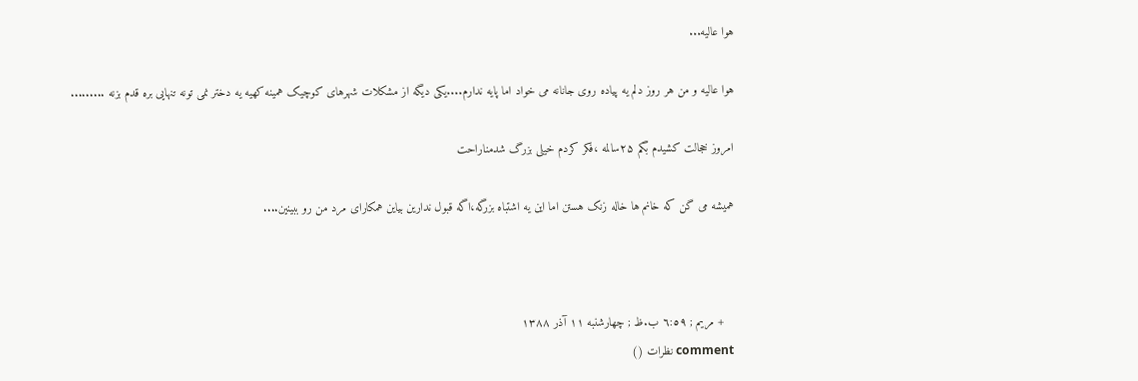هوا عالیه...

هوا عالیه و من هر روز دلم یه پیاده روی جانانه می خواد اما پایه ندارم....یکی دیگه از مشکلات شهرهای کوچیک همینه کهیه یه دختر نمی تونه تنهایی بره قدم بزنه .........

امروز خجالت کشیدم بگم ٢۵سالمه ،فکر کردم خیلی بزرگ شدمناراحت

همیشه می گن که خانم ها خاله زنک هستن اما این یه اشتباه بزرگه،اگه قبول ندارین بیاین همکارای مرد من رو ببینین....



   + مریم ; ٦:٥٩ ب.ظ ; چهارشنبه ۱۱ آذر ۱۳۸۸
comment نظرات ()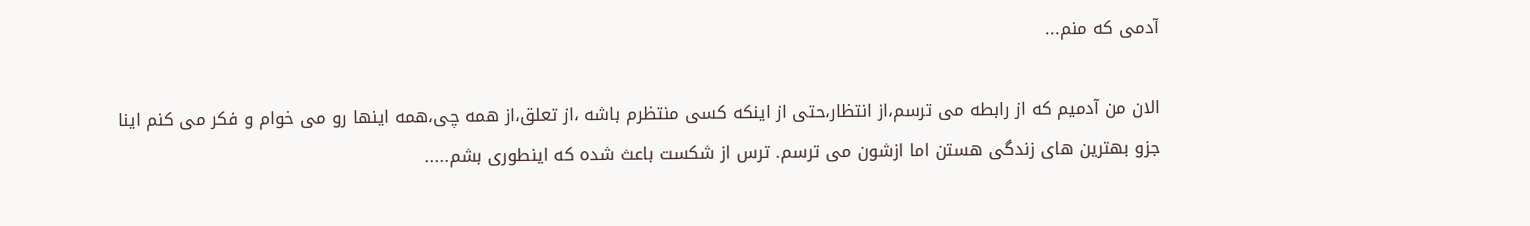آدمی که منم...

الان من آدمیم که از رابطه می ترسم،از انتظار،حتی از اینکه کسی منتظرم باشه ،از تعلق،از همه چی،همه اینها رو می خوام و فکر می کنم اینا جزو بهترین های زندگی هستن اما ازشون می ترسم. ترس از شکست باعث شده که اینطوری بشم.....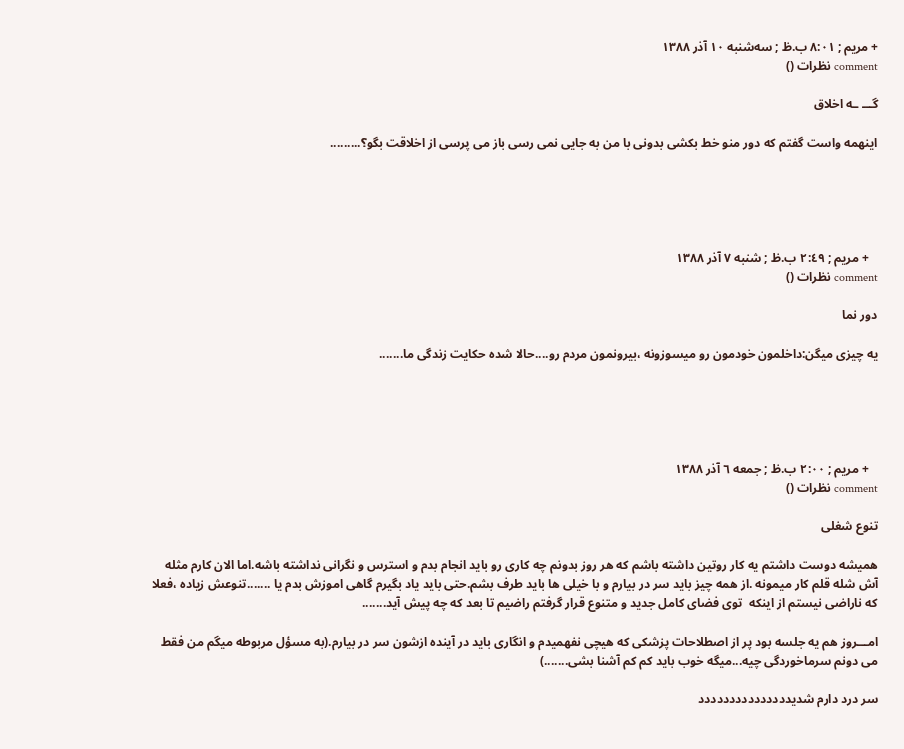+ مریم ; ۸:٠۱ ب.ظ ; سه‌شنبه ۱٠ آذر ۱۳۸۸
comment نظرات ()

گـــ ـه اخلاق

اینهمه واست گفتم که دور منو خط بکشی بدونی با من به جایی نمی رسی باز می پرسی از اخلاقت بگو؟.........





   + مریم ; ٢:٤٩ ب.ظ ; شنبه ٧ آذر ۱۳۸۸
comment نظرات ()

دور نما

یه چیزی میگن:داخلمون خودمون رو میسوزونه ،بیرونمون مردم رو....حالا شده حکایت زندگی ما.......





   + مریم ; ٢:٠٠ ب.ظ ; جمعه ٦ آذر ۱۳۸۸
comment نظرات ()

تنوع شغلی

همیشه دوست داشتم یه کار روتین داشته باشم که هر روز بدونم چه کاری رو باید انجام بدم و استرس و نگرانی نداشته باشه.اما الان کارم مثله آش شله قلم کار میمونه .از همه چیز باید سر در بیارم و با خیلی ها باید طرف بشم.حتی باید یاد بگیرم گاهی اموزش بدم یا .......تنوعش زیاده ،فعلا که ناراضی نیستم از اینکه  توی فضای کامل جدید و متنوع قرار گرفتم راضیم تا بعد که چه پیش آید.......

امـــروز هم یه جلسه بود پر از اصطلاحات پزشکی که هیچی نفهمیدم و انگاری باید در آینده ازشون سر در بیارم.(به مسؤل مربوطه میگم من فقط می دونم سرماخوردگی چیه...میگه خوب باید کم کم آشنا بشی.......)

سر درد دارم شدیددددددددددددددد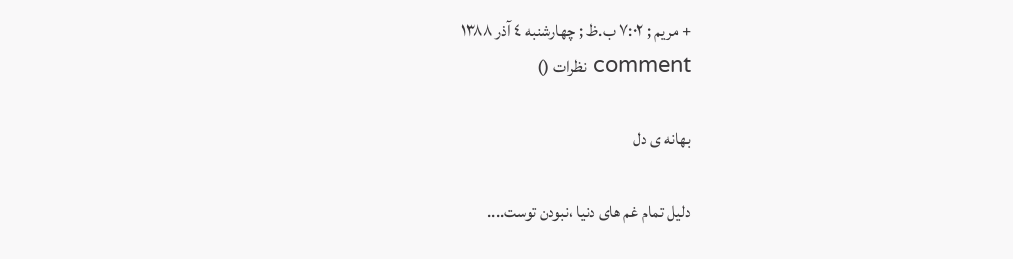+ مریم ; ٧:٠٢ ب.ظ ; چهارشنبه ٤ آذر ۱۳۸۸
comment نظرات ()

بهانه ی دل

دلیل تمام غم های دنیا ،نبودن توست....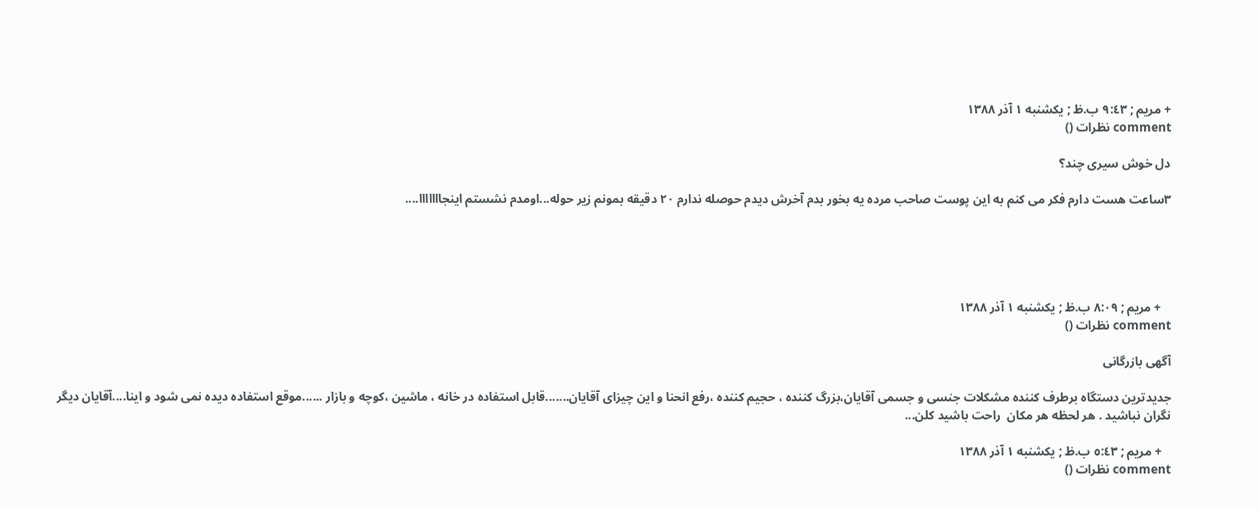+ مریم ; ٩:٤۳ ب.ظ ; یکشنبه ۱ آذر ۱۳۸۸
comment نظرات ()

دل خوش سیری چند؟

٣ساعت هست دارم فکر می کنم به این پوست صاحب مرده یه بخور بدم آخرش دیدم حوصله ندارم ٢٠ دقیقه بمونم زیر حوله...اومدم نشستم اینجااااااا....





   + مریم ; ۸:٠٩ ب.ظ ; یکشنبه ۱ آذر ۱۳۸۸
comment نظرات ()

آگهی بازرگانی

جدیدترین دستگاه برطرف کننده مشکلات جنسی و جسمی آقایان،بزرگ کننده ، حجیم کننده ،رفع انحنا و این چیزای آقایان.......قابل استفاده در خانه ، ماشین ،کوچه و بازار ......موقع استفاده دیده نمی شود و اینا....آقایان دیگر نگران نباشید . هر لحظه هر مکان  راحت باشید کلن...

   + مریم ; ٥:٤۳ ب.ظ ; یکشنبه ۱ آذر ۱۳۸۸
comment نظرات ()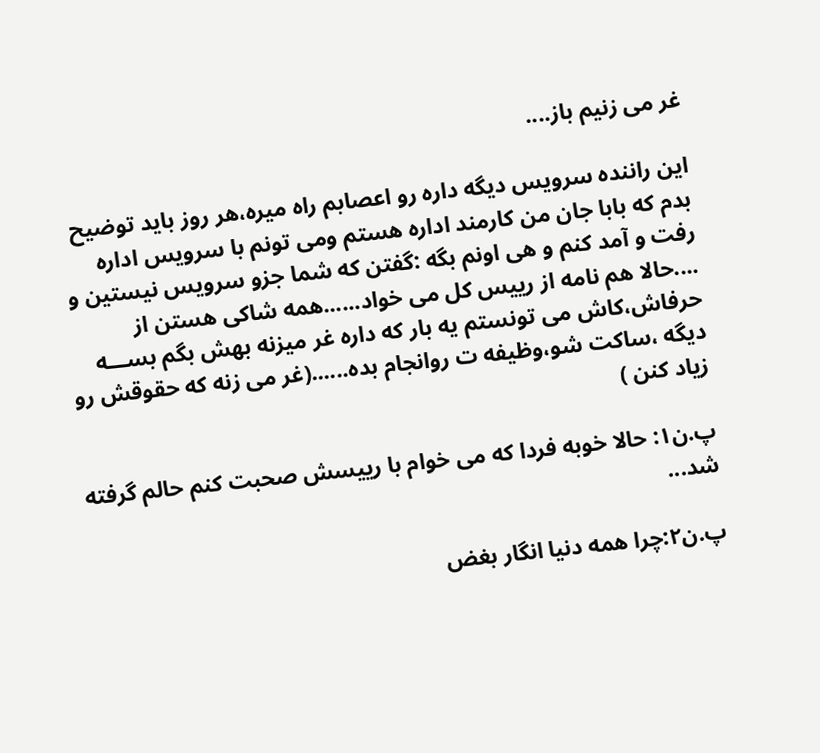غر می زنیم باز....

این راننده سرویس دیگه داره رو اعصابم راه میره،هر روز باید توضیح بدم که بابا جان من کارمند اداره هستم ومی تونم با سرویس اداره رفت و آمد کنم و هی اونم بگه :گفتن که شما جزو سرویس نیستین و ....حالا هم نامه از رییس کل می خواد......همه شاکی هستن از حرفاش،کاش می تونستم یه بار که داره غر میزنه بهش بگم بســـه دیگه ،ساکت شو،وظیفه ت روانجام بده......(غر می زنه که حقوقش رو زیاد کنن )

پ.ن١: حالا خوبه فردا که می خوام با رییسش صحبت کنم حالم گرفته شد...

پ.ن٢:چرا همه دنیا انگار بغض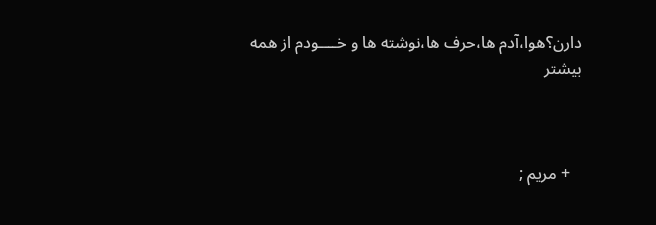دارن؟هوا،آدم ها،حرف ها،نوشته ها و خــــودم از همه بیشتر



   + مریم ;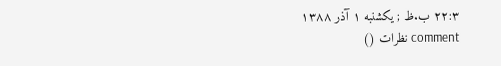۳:٢٢ ب.ظ ; یکشنبه ۱ آذر ۱۳۸۸
comment نظرات ()